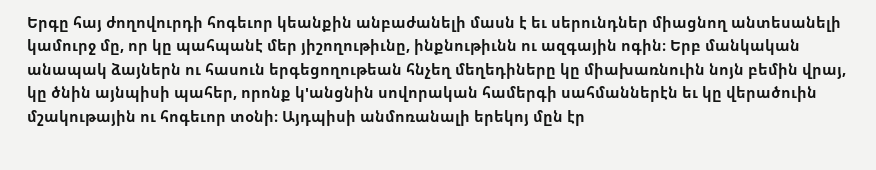Երգը հայ ժողովուրդի հոգեւոր կեանքին անբաժանելի մասն է եւ սերունդներ միացնող անտեսանելի կամուրջ մը, որ կը պահպանէ մեր յիշողութիւնը, ինքնութիւնն ու ազգային ոգին։ Երբ մանկական անապակ ձայներն ու հասուն երգեցողութեան հնչեղ մեղեդիները կը միախառնուին նոյն բեմին վրայ, կը ծնին այնպիսի պահեր, որոնք կ'անցնին սովորական համերգի սահմաններէն եւ կը վերածուին մշակութային ու հոգեւոր տօնի։ Այդպիսի անմոռանալի երեկոյ մըն էր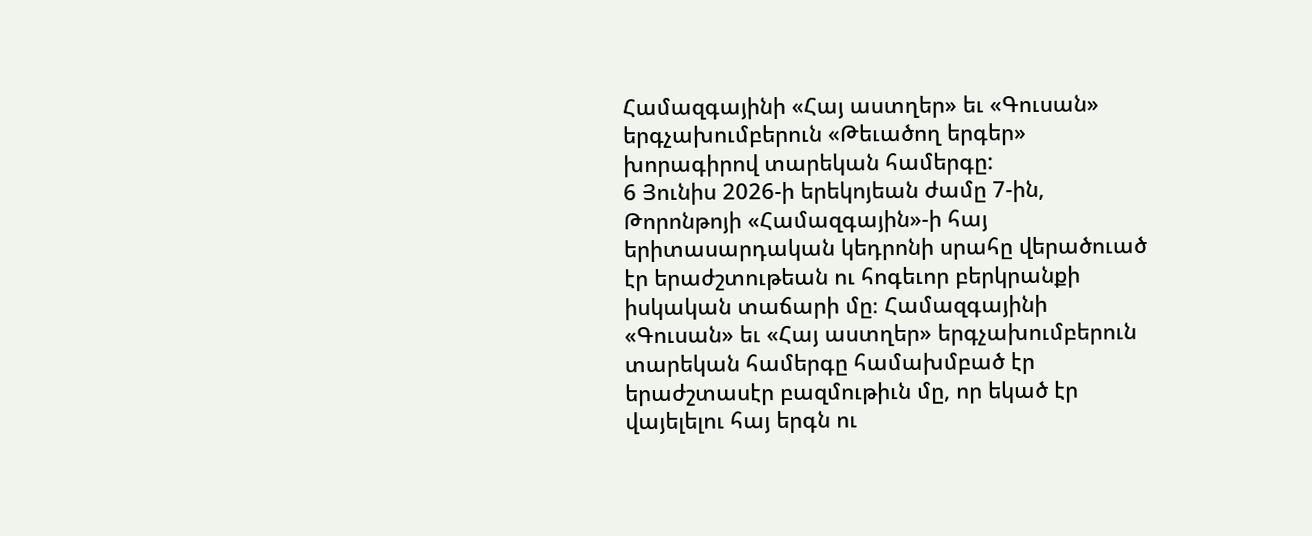Համազգայինի «Հայ աստղեր» եւ «Գուսան» երգչախումբերուն «Թեւածող երգեր» խորագիրով տարեկան համերգը:
6 Յունիս 2026-ի երեկոյեան ժամը 7-ին, Թորոնթոյի «Համազգային»-ի հայ երիտասարդական կեդրոնի սրահը վերածուած էր երաժշտութեան ու հոգեւոր բերկրանքի իսկական տաճարի մը։ Համազգայինի «Գուսան» եւ «Հայ աստղեր» երգչախումբերուն տարեկան համերգը համախմբած էր երաժշտասէր բազմութիւն մը, որ եկած էր վայելելու հայ երգն ու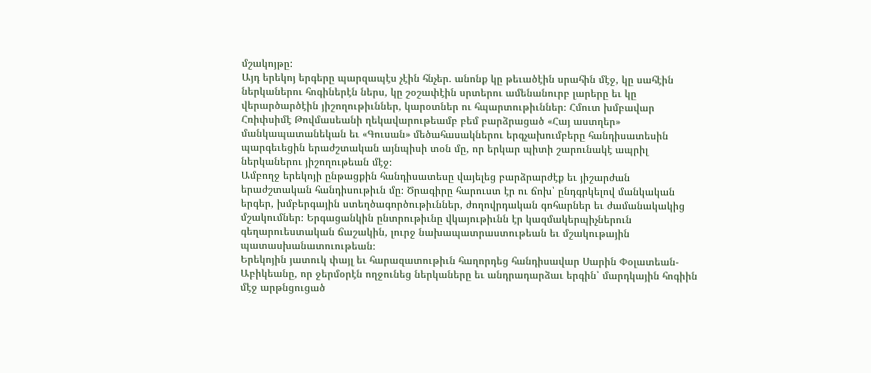մշակոյթը:
Այդ երեկոյ երգերը պարզապէս չէին հնչեր. անոնք կը թեւածէին սրահին մէջ, կը սահէին ներկաներու հոգիներէն ներս, կը շօշափէին սրտերու ամենանուրբ լարերը եւ կը վերարծարծէին յիշողութիւններ, կարօտներ ու հպարտութիւններ։ Հմուտ խմբավար Հռիփսիմէ Թովմասեանի ղեկավարութեամբ բեմ բարձրացած «Հայ աստղեր» մանկապատանեկան եւ «Գուսան» մեծահասակներու երգչախումբերը հանդիսատեսին պարգեւեցին երաժշտական այնպիսի տօն մը, որ երկար պիտի շարունակէ ապրիլ ներկաներու յիշողութեան մէջ։
Ամբողջ երեկոյի ընթացքին հանդիսատեսը վայելեց բարձրարժէք եւ յիշարժան երաժշտական հանդիսութիւն մը։ Ծրագիրը հարուստ էր ու ճոխ՝ ընդգրկելով մանկական երգեր, խմբերգային ստեղծագործութիւններ, ժողովրդական գոհարներ եւ ժամանակակից մշակումներ։ Երգացանկին ընտրութիւնը վկայութիւնն էր կազմակերպիչներուն գեղարուեստական ճաշակին, լուրջ նախապատրաստութեան եւ մշակութային պատասխանատուութեան։
Երեկոյին յատուկ փայլ եւ հարազատութիւն հաղորդեց հանդիսավար Սարին Փօլատեան-Աբիկեանը, որ ջերմօրէն ողջունեց ներկաները եւ անդրադարձաւ երգին՝ մարդկային հոգիին մէջ արթնցուցած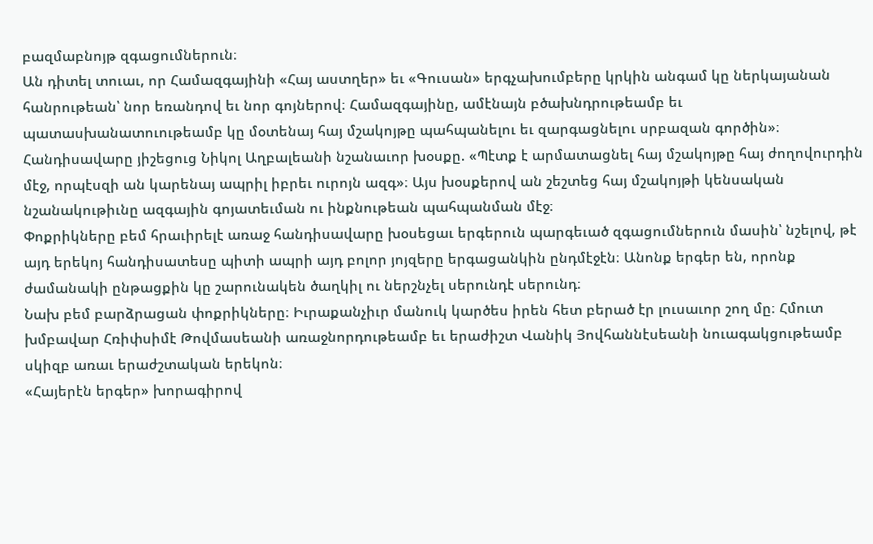բազմաբնոյթ զգացումներուն։
Ան դիտել տուաւ, որ Համազգայինի «Հայ աստղեր» եւ «Գուսան» երգչախումբերը կրկին անգամ կը ներկայանան հանրութեան՝ նոր եռանդով եւ նոր գոյներով։ Համազգայինը, ամէնայն բծախնդրութեամբ եւ պատասխանատուութեամբ կը մօտենայ հայ մշակոյթը պահպանելու եւ զարգացնելու սրբազան գործին»։ Հանդիսավարը յիշեցուց Նիկոլ Աղբալեանի նշանաւոր խօսքը. «Պէտք է արմատացնել հայ մշակոյթը հայ ժողովուրդին մէջ, որպէսզի ան կարենայ ապրիլ իբրեւ ուրոյն ազգ»։ Այս խօսքերով ան շեշտեց հայ մշակոյթի կենսական նշանակութիւնը ազգային գոյատեւման ու ինքնութեան պահպանման մէջ։
Փոքրիկները բեմ հրաւիրելէ առաջ հանդիսավարը խօսեցաւ երգերուն պարգեւած զգացումներուն մասին՝ նշելով, թէ այդ երեկոյ հանդիսատեսը պիտի ապրի այդ բոլոր յոյզերը երգացանկին ընդմէջէն։ Անոնք երգեր են, որոնք ժամանակի ընթացքին կը շարունակեն ծաղկիլ ու ներշնչել սերունդէ սերունդ։
Նախ բեմ բարձրացան փոքրիկները։ Իւրաքանչիւր մանուկ կարծես իրեն հետ բերած էր լուսաւոր շող մը։ Հմուտ խմբավար Հռիփսիմէ Թովմասեանի առաջնորդութեամբ եւ երաժիշտ Վանիկ Յովհաննէսեանի նուագակցութեամբ սկիզբ առաւ երաժշտական երեկոն։
«Հայերէն երգեր» խորագիրով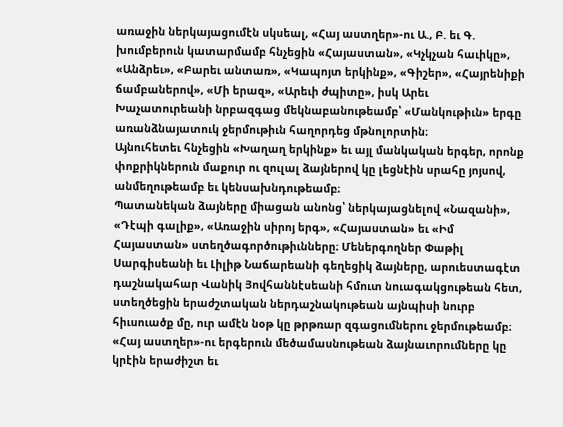առաջին ներկայացումէն սկսեալ, «Հայ աստղեր»-ու Ա., Բ. եւ Գ. խումբերուն կատարմամբ հնչեցին «Հայաստան», «Կչկչան հաւիկը», «Անձրեւ», «Բարեւ անտառ», «Կապոյտ երկինք», «Գիշեր», «Հայրենիքի ճամբաներով», «Մի երազ», «Արեւի ժպիտը», իսկ Արեւ Խաչատուրեանի նրբազգաց մեկնաբանութեամբ՝ «Մանկութիւն» երգը առանձնայատուկ ջերմութիւն հաղորդեց մթնոլորտին։
Այնուհետեւ հնչեցին «Խաղաղ երկինք» եւ այլ մանկական երգեր, որոնք փոքրիկներուն մաքուր ու զուլալ ձայներով կը լեցնէին սրահը յոյսով, անմեղութեամբ եւ կենսախնդութեամբ։
Պատանեկան ձայները միացան անոնց՝ ներկայացնելով «Նազանի», «Դէպի գալիք», «Առաջին սիրոյ երգ», «Հայաստան» եւ «Իմ Հայաստան» ստեղծագործութիւնները։ Մեներգողներ Փաթիլ Սարգիսեանի եւ Լիլիթ Նաճարեանի գեղեցիկ ձայները, արուեստագէտ դաշնակահար Վանիկ Յովհաննէսեանի հմուտ նուագակցութեան հետ, ստեղծեցին երաժշտական ներդաշնակութեան այնպիսի նուրբ հիւսուածք մը, ուր ամէն նօթ կը թրթռար զգացումներու ջերմութեամբ։
«Հայ աստղեր»-ու երգերուն մեծամասնութեան ձայնաւորումները կը կրէին երաժիշտ եւ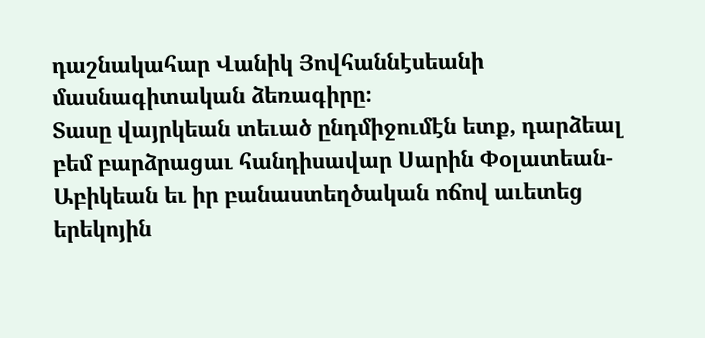դաշնակահար Վանիկ Յովհաննէսեանի մասնագիտական ձեռագիրը։
Տասը վայրկեան տեւած ընդմիջումէն ետք, դարձեալ բեմ բարձրացաւ հանդիսավար Սարին Փօլատեան-Աբիկեան եւ իր բանաստեղծական ոճով աւետեց երեկոյին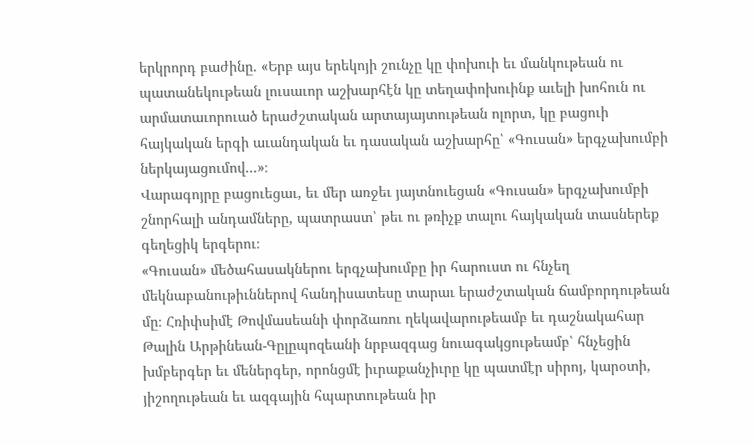երկրորդ բաժինը. «Երբ այս երեկոյի շունչը կը փոխուի եւ մանկութեան ու պատանեկութեան լուսաւոր աշխարհէն կը տեղափոխուինք աւելի խոհուն ու արմատաւորուած երաժշտական արտայայտութեան ոլորտ, կը բացուի հայկական երգի աւանդական եւ դասական աշխարհը՝ «Գուսան» երգչախումբի ներկայացումով...»։
Վարագոյրը բացուեցաւ, եւ մեր առջեւ յայտնուեցան «Գուսան» երգչախումբի շնորհալի անդամները, պատրաստ՝ թեւ ու թռիչք տալու հայկական տասներեք գեղեցիկ երգերու։
«Գուսան» մեծահասակներու երգչախումբը իր հարուստ ու հնչեղ մեկնաբանութիւններով հանդիսատեսը տարաւ երաժշտական ճամբորդութեան մը։ Հռիփսիմէ Թովմասեանի փորձառու ղեկավարութեամբ եւ դաշնակահար Թալին Արթինեան-Գըլըպոզեանի նրբազգաց նուագակցութեամբ՝ հնչեցին խմբերգեր եւ մեներգեր, որոնցմէ իւրաքանչիւրը կը պատմէր սիրոյ, կարօտի, յիշողութեան եւ ազգային հպարտութեան իր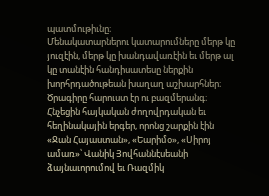պատմութիւնը։
Մենակատարներու կատարումները մերթ կը յուզէին, մերթ կը խանդավառէին եւ մերթ ալ կը տանէին հանդիսատեսը ներքին խորհրդածութեան խաղաղ աշխարհներ։
Ծրագիրը հարուստ էր ու բազմերանգ։ Հնչեցին հայկական ժողովրդական եւ հեղինակային երգեր, որոնց շարքին էին «Ջան Հայաստան», «Եարիմօ», «Սիրոյ ամառ»՝ Վանիկ Յովհաննէսեանի ձայնաւորումով եւ Ռազմիկ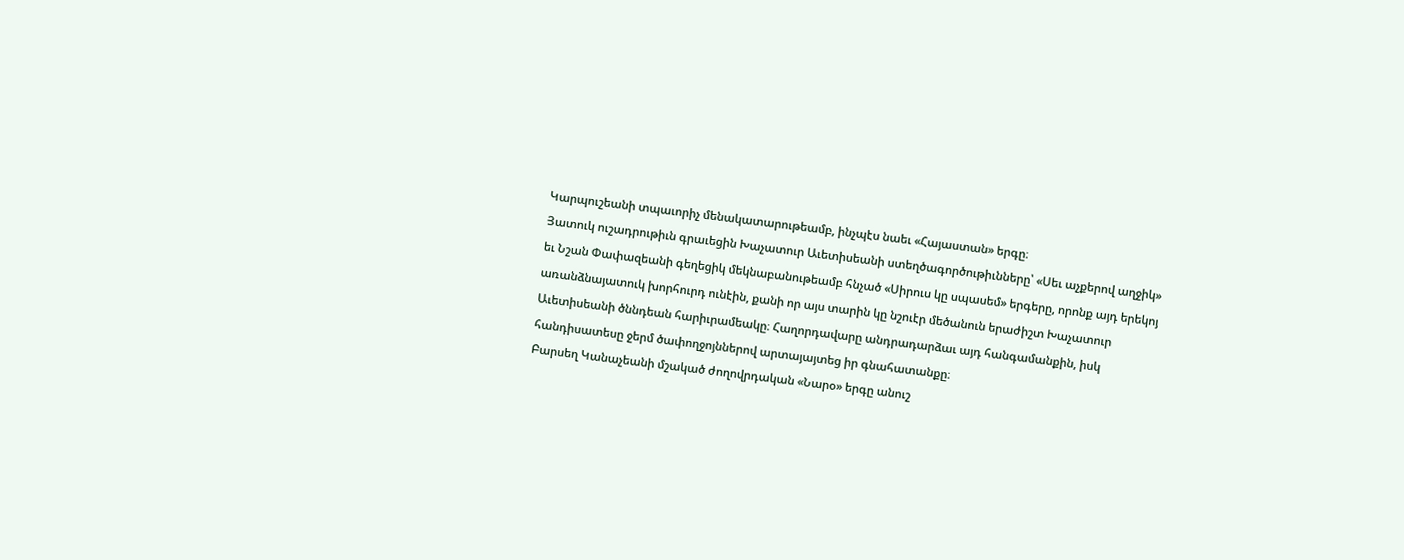Կարպուշեանի տպաւորիչ մենակատարութեամբ, ինչպէս նաեւ «Հայաստան» երգը։
Յատուկ ուշադրութիւն գրաւեցին Խաչատուր Աւետիսեանի ստեղծագործութիւնները՝ «Սեւ աչքերով աղջիկ» եւ Նշան Փափազեանի գեղեցիկ մեկնաբանութեամբ հնչած «Սիրուս կը սպասեմ» երգերը, որոնք այդ երեկոյ առանձնայատուկ խորհուրդ ունէին, քանի որ այս տարին կը նշուէր մեծանուն երաժիշտ Խաչատուր Աւետիսեանի ծննդեան հարիւրամեակը։ Հաղորդավարը անդրադարձաւ այդ հանգամանքին, իսկ հանդիսատեսը ջերմ ծափողջոյններով արտայայտեց իր գնահատանքը։
Բարսեղ Կանաչեանի մշակած ժողովրդական «Նարօ» երգը անուշ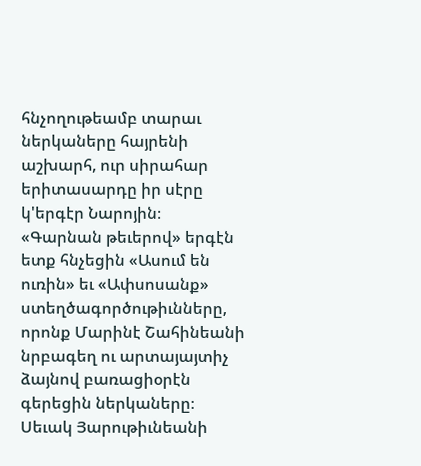հնչողութեամբ տարաւ ներկաները հայրենի աշխարհ, ուր սիրահար երիտասարդը իր սէրը կ'երգէր Նարոյին։
«Գարնան թեւերով» երգէն ետք հնչեցին «Ասում են ուռին» եւ «Ափսոսանք» ստեղծագործութիւնները, որոնք Մարինէ Շահինեանի նրբագեղ ու արտայայտիչ ձայնով բառացիօրէն գերեցին ներկաները։
Սեւակ Յարութիւնեանի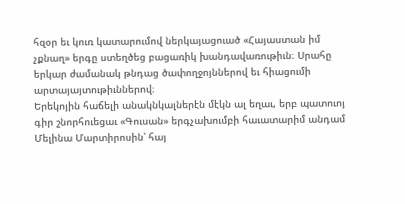հզօր եւ կուռ կատարումով ներկայացուած «Հայաստան իմ չքնաղ» երգը ստեղծեց բացառիկ խանդավառութիւն։ Սրահը երկար ժամանակ թնդաց ծափողջոյններով եւ հիացումի արտայայտութիւններով։
Երեկոյին հաճելի անակնկալներէն մէկն ալ եղաւ, երբ պատուոյ գիր շնորհուեցաւ «Գուսան» երգչախումբի հաւատարիմ անդամ Մելինա Մարտիրոսին՝ հայ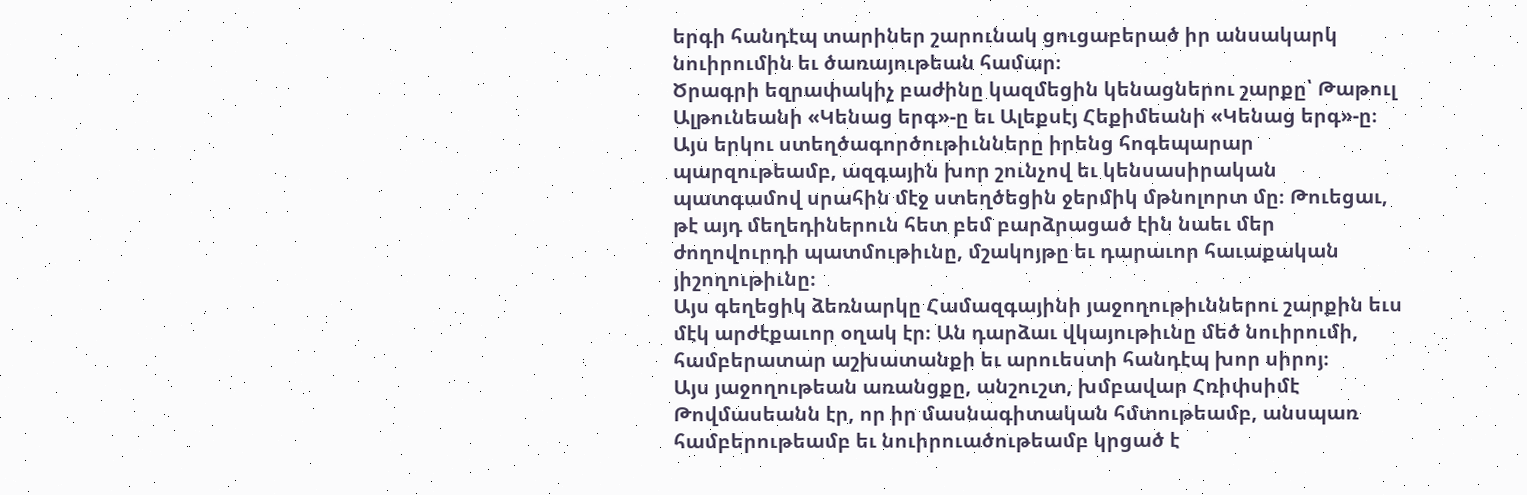երգի հանդէպ տարիներ շարունակ ցուցաբերած իր անսակարկ նուիրումին եւ ծառայութեան համար։
Ծրագրի եզրափակիչ բաժինը կազմեցին կենացներու շարքը՝ Թաթուլ Ալթունեանի «Կենաց երգ»-ը եւ Ալեքսէյ Հեքիմեանի «Կենաց երգ»-ը։ Այս երկու ստեղծագործութիւնները իրենց հոգեպարար պարզութեամբ, ազգային խոր շունչով եւ կենսասիրական պատգամով սրահին մէջ ստեղծեցին ջերմիկ մթնոլորտ մը։ Թուեցաւ, թէ այդ մեղեդիներուն հետ բեմ բարձրացած էին նաեւ մեր ժողովուրդի պատմութիւնը, մշակոյթը եւ դարաւոր հաւաքական յիշողութիւնը։
Այս գեղեցիկ ձեռնարկը Համազգայինի յաջողութիւններու շարքին եւս մէկ արժէքաւոր օղակ էր։ Ան դարձաւ վկայութիւնը մեծ նուիրումի, համբերատար աշխատանքի եւ արուեստի հանդէպ խոր սիրոյ։
Այս յաջողութեան առանցքը, անշուշտ, խմբավար Հռիփսիմէ Թովմասեանն էր, որ իր մասնագիտական հմտութեամբ, անսպառ համբերութեամբ եւ նուիրուածութեամբ կրցած է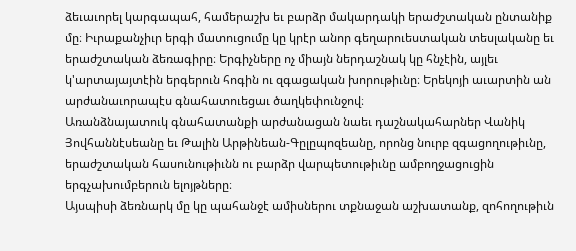ձեւաւորել կարգապահ, համերաշխ եւ բարձր մակարդակի երաժշտական ընտանիք մը։ Իւրաքանչիւր երգի մատուցումը կը կրէր անոր գեղարուեստական տեսլականը եւ երաժշտական ձեռագիրը։ Երգիչները ոչ միայն ներդաշնակ կը հնչէին, այլեւ կ'արտայայտէին երգերուն հոգին ու զգացական խորութիւնը։ Երեկոյի աւարտին ան արժանաւորապէս գնահատուեցաւ ծաղկեփունջով։
Առանձնայատուկ գնահատանքի արժանացան նաեւ դաշնակահարներ Վանիկ Յովհաննէսեանը եւ Թալին Արթինեան-Գըլըպոզեանը, որոնց նուրբ զգացողութիւնը, երաժշտական հասունութիւնն ու բարձր վարպետութիւնը ամբողջացուցին երգչախումբերուն ելոյթները։
Այսպիսի ձեռնարկ մը կը պահանջէ ամիսներու տքնաջան աշխատանք, զոհողութիւն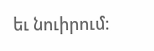եւ նուիրում։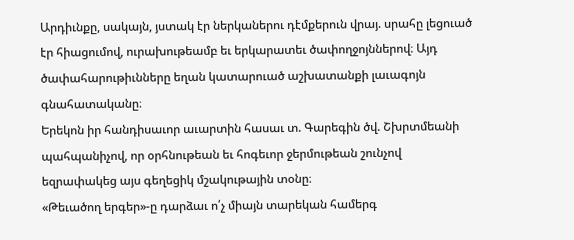Արդիւնքը, սակայն, յստակ էր ներկաներու դէմքերուն վրայ. սրահը լեցուած էր հիացումով, ուրախութեամբ եւ երկարատեւ ծափողջոյններով։ Այդ ծափահարութիւնները եղան կատարուած աշխատանքի լաւագոյն գնահատականը։
Երեկոն իր հանդիսաւոր աւարտին հասաւ տ. Գարեգին ծվ. Շխրտմեանի պահպանիչով, որ օրհնութեան եւ հոգեւոր ջերմութեան շունչով եզրափակեց այս գեղեցիկ մշակութային տօնը։
«Թեւածող երգեր»-ը դարձաւ ո՛չ միայն տարեկան համերգ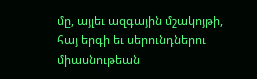մը, այլեւ ազգային մշակոյթի, հայ երգի եւ սերունդներու միասնութեան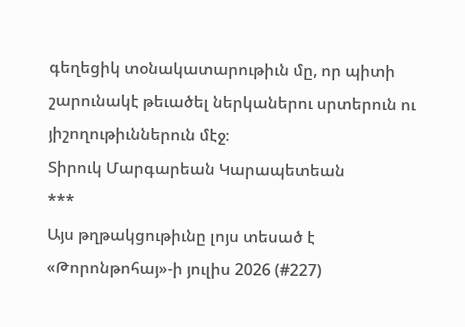գեղեցիկ տօնակատարութիւն մը, որ պիտի շարունակէ թեւածել ներկաներու սրտերուն ու յիշողութիւններուն մէջ։
Տիրուկ Մարգարեան Կարապետեան
***
Այս թղթակցութիւնը լոյս տեսած է «Թորոնթոհայ»-ի յուլիս 2026 (#227)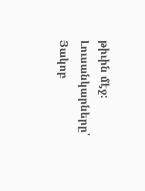թիւին մէջ: Լուսանկարները՝ Յակոբ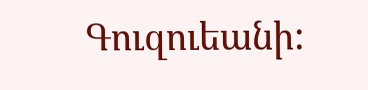Գուզուեանի: